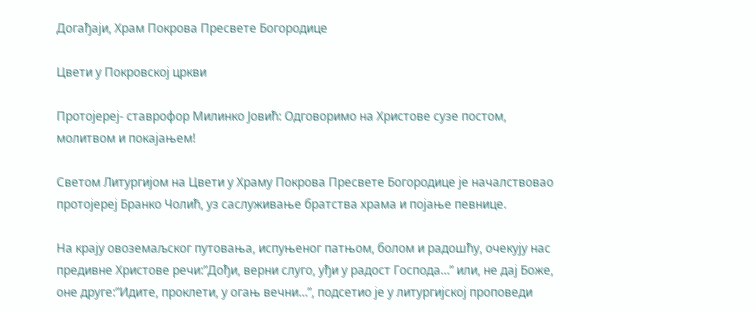Догађаји, Храм Покрова Пресвете Богородице

Цвети у Покровској цркви

Протојереј- ставрофор Милинко Јовић: Одговоримо на Христове сузе постом, молитвом и покајањем!

Светом Литургијом на Цвети у Храму Покрова Пресвете Богородице је началствовао протојереј Бранко Чолић, уз саслуживање братства храма и појање певнице.

На крају овоземаљског путовања, испуњеног патњом, болом и радошћу, очекују нас предивне Христове речи:”Дођи, верни слуго, уђи у радост Господа…” или, не дај Боже, оне друге:”Идите, проклети, у огањ вечни…”, подсетио је у литургијској проповеди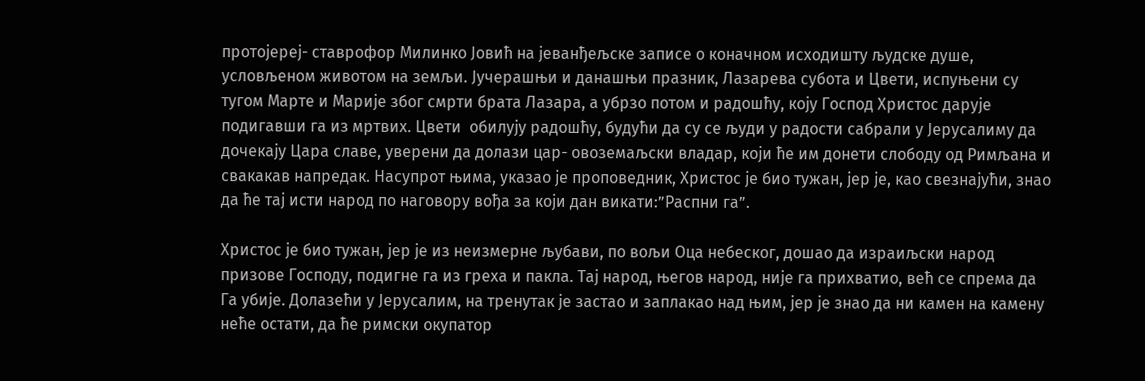протојереј- ставрофор Милинко Јовић на јеванђељске записе о коначном исходишту људске душе, условљеном животом на земљи. Јучерашњи и данашњи празник, Лазарева субота и Цвети, испуњени су тугом Марте и Марије због смрти брата Лазара, а убрзо потом и радошћу, коју Господ Христос дарује подигавши га из мртвих. Цвети  обилују радошћу, будући да су се људи у радости сабрали у Јерусалиму да дочекају Цара славе, уверени да долази цар- овоземаљски владар, који ће им донети слободу од Римљана и свакакав напредак. Насупрот њима, указао је проповедник, Христос је био тужан, јер је, као свезнајући, знао да ће тај исти народ по наговору вођа за који дан викати:”Распни га”.

Христос је био тужан, јер је из неизмерне љубави, по вољи Оца небеског, дошао да израиљски народ призове Господу, подигне га из греха и пакла. Тај народ, његов народ, није га прихватио, већ се спрема да Га убије. Долазећи у Јерусалим, на тренутак је застао и заплакао над њим, јер је знао да ни камен на камену неће остати, да ће римски окупатор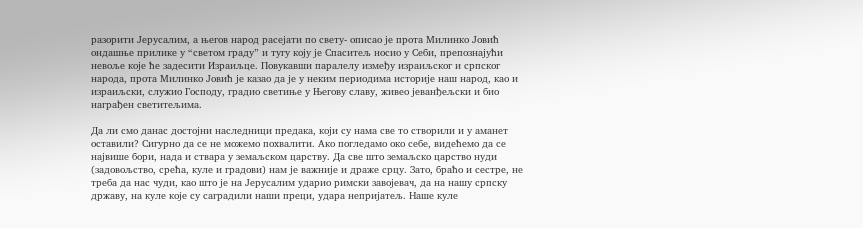разорити Јерусалим, а његов народ расејати по свету- описао је прота Милинко Јовић ондашње прилике у “светом граду” и тугу коју је Спаситељ носио у Себи, препознајући невоље које ће задесити Израиљце. Повукавши паралелу између израиљског и српског народа, прота Милинко Јовић је казао да је у неким периодима историје наш народ, као и израиљски, служио Господу, градио светиње у Његову славу, живео јеванђељски и био награђен светитељима.

Да ли смо данас достојни наследници предака, који су нама све то створили и у аманет оставили? Сигурно да се не можемо похвалити. Ако погледамо око себе, видећемо да се највише бори, нада и ствара у земаљском царству. Да све што земаљско царство нуди (задовољство, срећа, куле и градови) нам је важније и драже срцу. Зато, браћо и сестре, не треба да нас чуди, као што је на Јерусалим ударио римски завојевач, да на нашу српску државу, на куле које су саградили наши преци, удара непријатељ. Наше куле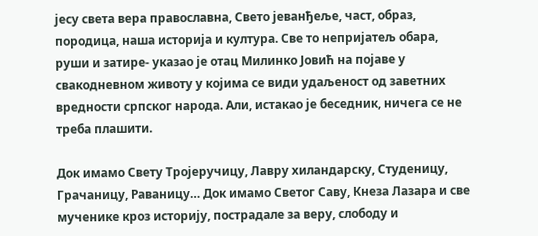јесу света вера православна, Свето јеванђеље, част, образ, породица, наша историја и култура. Све то непријатељ обара, руши и затире- указао је отац Милинко Јовић на појаве у свакодневном животу у којима се види удаљеност од заветних вредности српског народа. Али, истакао је беседник, ничега се не треба плашити.

Док имамо Свету Тројеручицу, Лавру хиландарску, Студеницу, Грачаницу, Раваницу… Док имамо Светог Саву, Кнеза Лазара и све мученике кроз историју, пострадале за веру, слободу и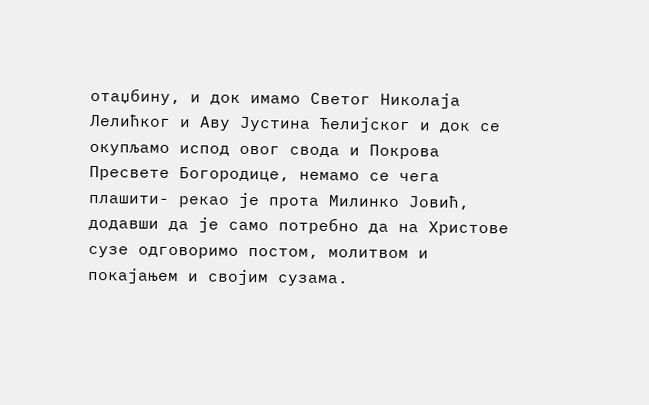отаџбину, и док имамо Светог Николаја Лелићког и Аву Јустина Ћелијског и док се окупљамо испод овог свода и Покрова Пресвете Богородице, немамо се чега плашити- рекао је прота Милинко Јовић, додавши да је само потребно да на Христове сузе одговоримо постом, молитвом и покајањем и својим сузама.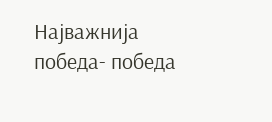Најважнија победа- победа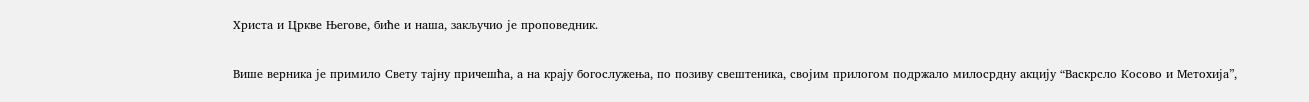Христа и Цркве Његове, биће и наша, закључио је проповедник.

Више верника је примило Свету тајну причешћа, а на крају богослужења, по позиву свештеника, својим прилогом подржало милосрдну акцију “Васкрсло Косово и Метохија”,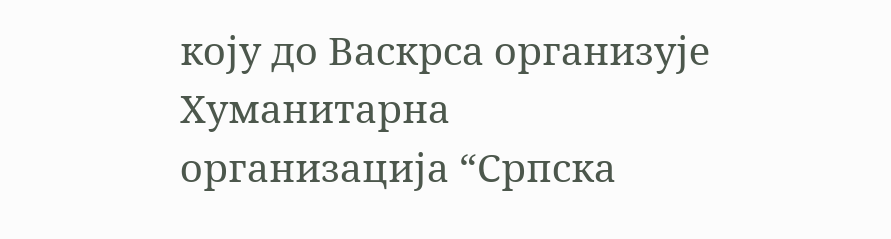коју до Васкрса организује Хуманитарна организација “Српска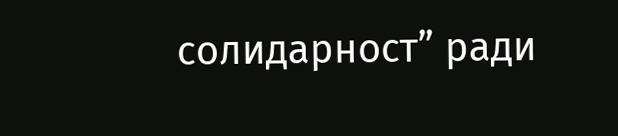солидарност” ради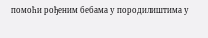помоћи рођеним бебама у породилиштима у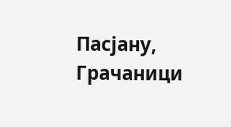Пасјану, Грачаници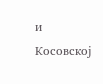и Косовској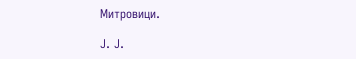Митровици.

Ј. Ј.